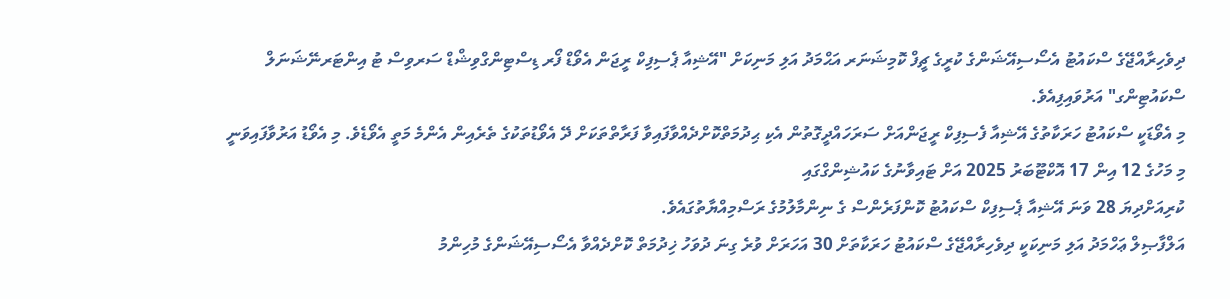ދިވެހިރާއްޖޭގެ ސްކައުޓު އެސޯސިއޭޝަންގެ ކުރީގެ ޗީފް ކޮމިޝަނަރ އަޙްމަދު އަލި މަނިކަށް "އޭޝިއާ ޕެސިފިކް ރީޖަން އެވޯޑް ފޯރ ޑިސްޓިންގްވިޝްޑް ސަރވިސް ޓު އިންޓަރނޭޝަނަލް ސްކައުޓިންގ" އަރުވައިފިއެވެ.
މި އެވޯޑަކީ ސްކައުޓު ހަރަކާތުގެ އޭޝިއާ ފެސިފިކް ރީޖަންއަށް ސަރަހައްދީގޮތުން އެކި ޙިދުމަތްކޮށްދެއްވާފައިވާ ފަރާތްތަކަށް ދޭ އެވޯޑުތަކުގެ ތެރެއިން އެންމެ މަތީ އެވޯޑެވެ. މި އެވޯޑު އަރުވާފައިވަނީ މި މަހުގެ 12 އިން 17 އޮކްޓޫބަރު 2025 އަށް ޓައިވާނުގެ ކައުޝިންގްގައި
ކުރިއަށްދިޔަ 28 ވަނަ އޭޝިއާ ޕެސިފިކް ސްކައުޓު ކޮންފަރެންސް ގެ ނިންމާލުމުގެ ރަސްމިއްޔާތުގައެވެ.
އަލްފާޞިލް ޢަހްމަދު އަލި މަނިކަކީ ދިވެހިރާއްޖޭގެ ސްކައުޓު ހަރަކާތަށް 30 އަހަރަށް ވުރެ ގިނަ ދުވަހު ޚިދުމަތް ކޮށްދެއްވާ އެސޯސިއޭޝަންގެ މުހިންމު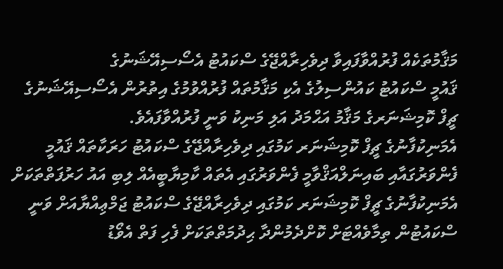މަޤާމުތަކެއް ފުރުއްވާފައިވާ ދިވެހިރާއްޖޭގެ ސްކައުޓު އެސޯސިއޭޝަނުގެ
ޤައުމީ ސްކައުޓު ކައުންސިލުގެ އެކި މަޤާމުތައް ފުރުއްވުމުގެ އިތުރުން އެސޯސިއޭޝަނުގެ ޗީފް ކޮމިޝަނަރގެ މަޤާމު އަޙްމަދު އަލި މަނިކު ވަނީ ފުރުއްވާފައެވެ.
އެމަނިކުފާނުގެ ޗީފް ކޮމިޝަނަރ ކަމުގައި ދިވެހިރާއްޖޭގެ ސްކައުޓު ހަރަކާތައް ޤައުމީ ފެންވަރުގައާއި ބައިނަލްއަޤްވާމީ ފެންވަރުގައި އެތައް ކާމިޔާބީއެއް ލިބި އައު ހަރުފަތްތަކަށް އެމަނިކުފާނުގެ ޗީފް ކޮމިޝަނަރ ކަމުގައި ދިވެހިރާއްޖޭގެ ސްކައުޓު ޖަމްޢިއްޔާއަށް ވަނީ ސްކައުޓުން ތިމާވެއްޓަށް ކޮށްދެމުންދާ ޙިދުމަތްތަކަށް ފެހި ފަތް އެވޯޑު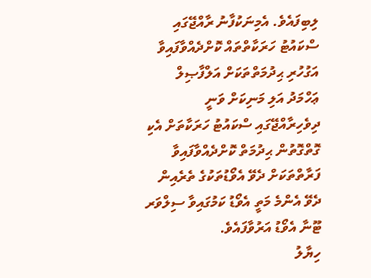ލިބިފައެވެ. އެމިނަކުފާނު ރާއްޖޭގައި ސްކައުޓު ހަރަކާތްތައް ކޮށްދެއްވާފައިވާ އަގުހުރި ޙިދުމަތްތަކަށް އަލްފާޞިލް ޢަހްމަދު އަލި މަނިކަށް ވަނީ ދިވެހިރާއްޖޭގައި ސްކައުޓު ހަރަކާތަށް އެކި ގޮތްގޮތުން ޙިދުމަތް ކޮށްދެއްވާފައިވާ ފަރާތްތަކަށް ދެވޭ އެވޯޑުތަކުގެ ތެރެއިން ދެވޭ އެންމެ މަތީ އެވޯޑު ކަމުގައިވާ ސިލްވަރ ޓޫނާ އެވޯޑު އަރުވާފައެވެ.
ހިޔާލު